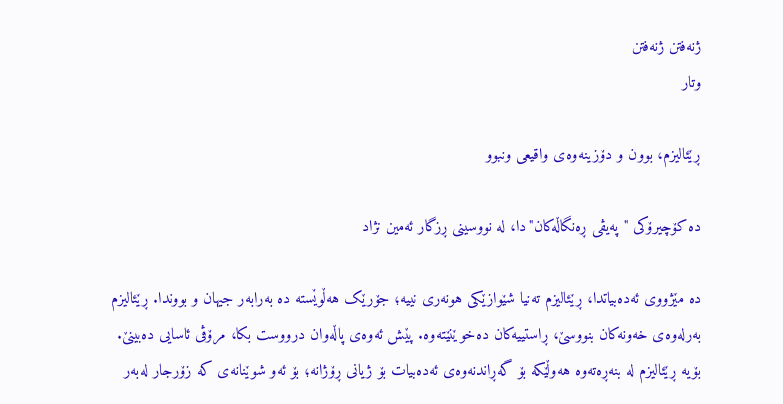ژنەفتن ژنەفتن
وتار

ڕێئالیزم، بوون و دۆزینەوەی واقیعی ونبوو

دە کۆچیرۆکی "پەیڤی ڕەنگاڵەکان"دا، لە نووسینی ڕزگار ئەمین نژاد

دە مێژووی ئەدەبیاتدا، ڕێئالیزم تەنیا شێوازێکی هونەری نییە؛ جۆرێک هەڵوێستە دە بەرابەر جیهان و بووندا. ڕێئالیزم بەرلەوەی خەونەکان بنووسێ، ڕاستییەکان دەخوێنێتەوە. پێش ئەوەی پاڵەوان درووست بکا، مرۆڤی ئاسایی دەبینێ. بۆیە ڕێئالیزم لە بنەڕەتەوە هەوڵێکە بۆ گەڕاندنەوەی ئەدەبیات بۆ ژیانی ڕۆژانە؛ بۆ ئەو شوێنانەی کە زۆرجار لەبەر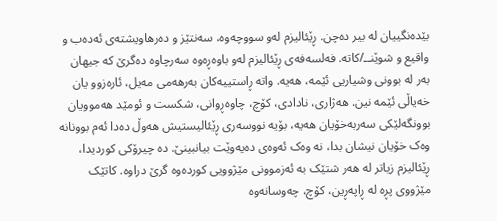بێدەنگییان لە بیر دەچن. ڕێئالیزم لەو سووچەوە، سەنتێز و دەرهاویشتەی ئەدەب و واقیع و شوێنــ/کاتە. فەلسەفەی ڕێئالیزم لەو باوەڕەوە سەرچاوە دەگرێ کە جیهان بەر لە بوونی وشیاریی ئێمە، هەیە. واتە ڕاستییەکان بەرهەمی مەیل، ئارەزوو یان خەیاڵی ئێمە نین. هەژاری، نادادی، کۆچ، چاوەڕوانی، شکست و ئومێد هەموویان بوونگەلێکی سەربەخۆیان هەیە، بۆیە نووسەری ڕێئالیستیش هەوڵ دەدا ئەم بوونانە وەک خۆیان نیشان بدا، نە وەک ئەوەی دەیەوێت بیانبینێ. دە چیرۆکی کوردیدا، ڕێئالیزم زیاتر لە هەر شتێک بە ئەزموونی مێژوویی کوردەوە گرێ دراوە. کاتێک مێژووی پڕە لە ڕاپەڕین، کۆچ، چەوسانەوە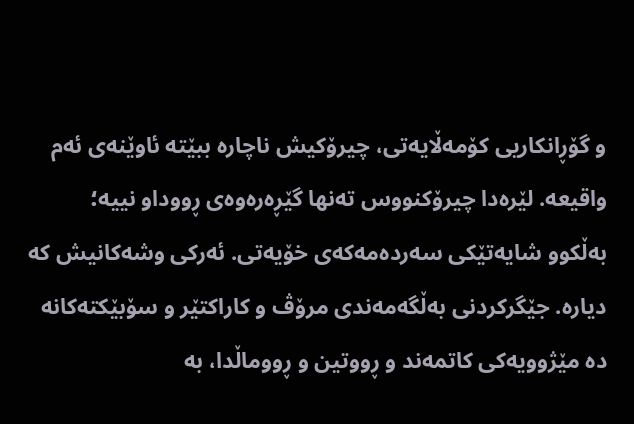و گۆڕانکاریی کۆمەڵایەتی، چیرۆکیش ناچارە ببێتە ئاوێنەی ئەم واقیعە. لێرەدا چیرۆکنووس تەنها گێڕەرەوەی ڕووداو نییە؛ بەڵکوو شایەتێکی سەردەمەکەی خۆیەتی. ئەرکی وشەکانیش کە دیارە. جێگرکردنی بەڵگەمەندی مرۆڤ و کاراکتێر و سۆبێکتەکانە دە مێژوویەکی کاتمەند و ڕووتین و ڕووماڵدا، بە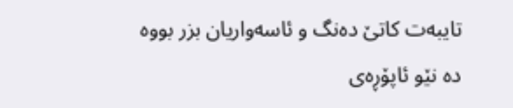تایبەت کاتێ دەنگ و ئاسەواریان بزر بووە دە نێو ئاپۆڕەی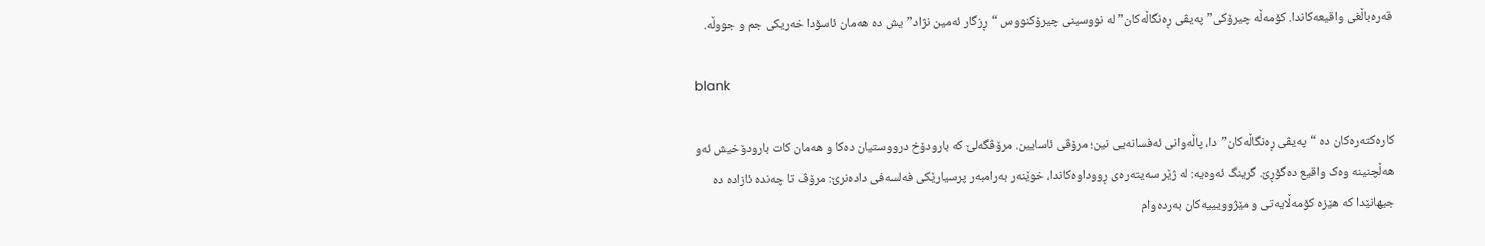قەرەباڵغی واقیعەکاندا. کۆمەڵە چیرۆکی” پەیڤی ڕەنگاڵەکان” لە نووسینی چیرۆکنووس “ڕزگار ئەمین نژاد”یش دە هەمان ئاسۆدا خەریکی جم و جووڵە.

blank

کارەکتەرەکان دە “پەیڤی ڕەنگاڵەکان”دا، پاڵەوانی ئەفسانەیی نین؛ مرۆڤی ئاسایین. مرۆڤگەلێ کە بارودۆخ درووستیان دەکا و هەمان کات بارودۆخیش ئەو هەڵچنینە وەک واقیع دەگۆڕێ. گرینگ ئەوەیە: لە ژێر سەیتەرەی ڕووداوەکاندا، خوێنەر بەرامبەر پرسیارێکی فەلسەفی دادەنرێ: مرۆڤ تا چەندە ئازادە دە جیهانێدا کە هێزە کۆمەڵایەتی و مێژوویییەکان بەردەوام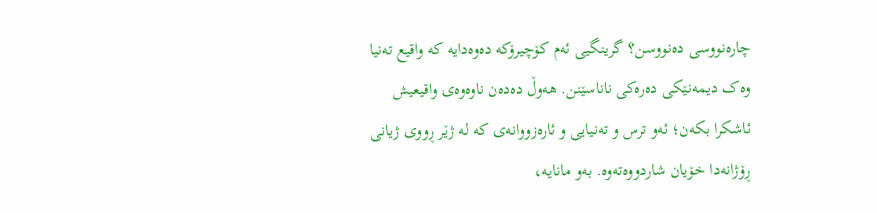چارەنووسی دەنووسن؟ گرینگیی ئەم کۆچیرۆکە دەوەدایە کە واقیع تەنیا وەک دیمەنێکی دەرەکی ناناسێنن. هەوڵ دەدەن ناوەوەی واقیعیش ئاشکرا بکەن؛ ئەو ترس و تەنیایی و ئارەزووانەی کە لە ژێر ڕووی ژیانی ڕۆژانەدا خۆیان شاردووەتەوە. بەو مانایە،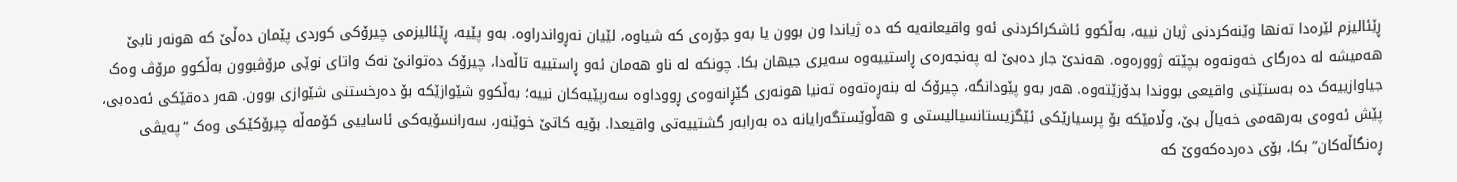ڕێئالیزم لێرەدا تەنها وێنەکردنی ژیان نییە، بەڵکوو ئاشکراکردنی ئەو واقیعانەیە کە دە ژیاندا ون بوون یا بەو جۆرەی کە شیاوە، لێیان نەڕواندراوە. بەو پێیە، ڕێئالیزمی چیرۆکی کوردی پێمان دەڵێ کە هونەر نابێ هەمیشە لە دەرگای خەونەوە بچێتە ژوورەوە. هەندێ جار دەبێ لە پەنجەرەی ڕاستییەوە سەیری جیهان بکا. چونکە لە ناو هەمان ئەو ڕاستییە تاڵەدا، چیرۆک دەتوانێ نەک واتای نوێی مرۆڤبوون بەڵکوو مرۆڤ وەک جیاوازییەک دە بەستێنی واقیعی بووندا بدۆزێتەوە. هەر بەو پێودانگە، چیرۆک لە بنەڕەتەوە تەنیا هونەری گێڕانەوەی ڕووداوە سەرپێیەکان نییە؛ بەڵکوو شێوازێکە بۆ دەرخستنی شێوازی بوون. هەر دەقێکی ئەدەبی، پێش ئەوەی بەرهەمی خەیاڵ بێ، وڵامێکە بۆ پرسیارێکی ئێگزیستانسیالیستی و هەڵوێستگەرایانە دە بەرابەر گشتییەتی واقیعدا. بۆیە کاتێ خوێنەر، سەرانسۆیەکی ئاساییی کۆمەڵە چیرۆکێکی وەک “پەیڤی ڕەنگاڵەکان” بکا، بۆی دەردەکەوێ کە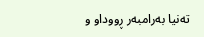تەنیا بەرامبەر ڕووداو و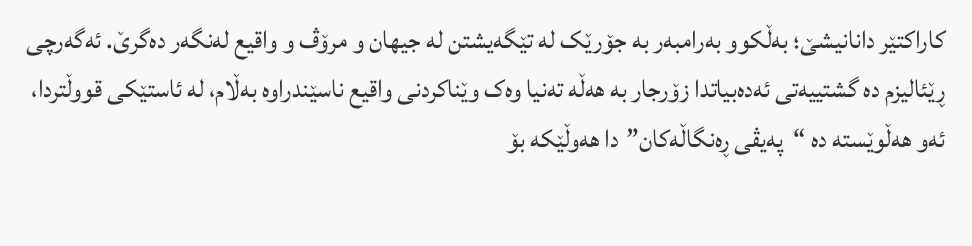کاراکتێر دانانیشێ؛ بەڵکوو بەرامبەر بە جۆرێک لە تێگەیشتن لە جیهان و مرۆڤ و واقیع لەنگەر دەگرێ. ئەگەرچی ڕێئالیزم دە گشتییەتی ئەدەبیاتدا زۆرجار بە هەڵە تەنیا وەک وێناکردنی واقیع ناسێندراوە بەڵام، لە ئاستێکی قووڵتردا، ئەو هەڵوێستە دە “پەیڤی ڕەنگاڵەکان”دا هەوڵێکە بۆ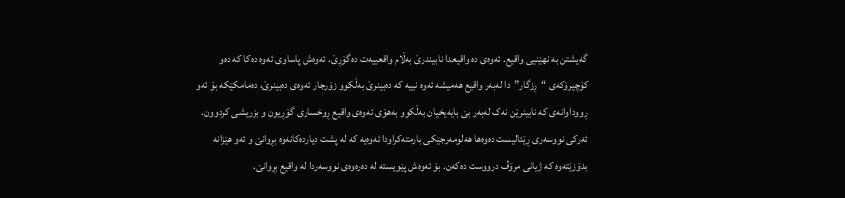گەیشتن بە نهێنیی واقیع. ئەوەی دە واقیعدا نابیندرێ بەڵام واقعییەت دەگۆڕێ. ئەوەش پاساوی ئەوە دەکا کە دەو کۆچیرۆکەی “ڕزگار”دا لەبەر واقیع هەمیشە ئەوە نییە کە دەبینرێ بەڵکوو زۆرجار ئەوەی دەبینرێ، دەمامکێکە بۆ ئەو ڕووداوانەی کە نابینرێن نەک لەبەر بێ بایەیخیان بەڵکوو بەهۆی ئەوەی واقیع ڕوخساری گۆڕیون و بزریشی کردوون. ئەرکی نووسەری ڕێئالیست دەوەها هەلومەرجێکی بارمتەکراودا ئەوەیە کە لە پشت دیاردەکانەوە بڕوانێ و ئەو هێزانە بدۆزێتەوە کە ژیانی مرۆڤ درووست دەکەن. بۆ ئەوەش پێویستە لە دەرەوەی نووسەردا لە واقیع بڕوانێ.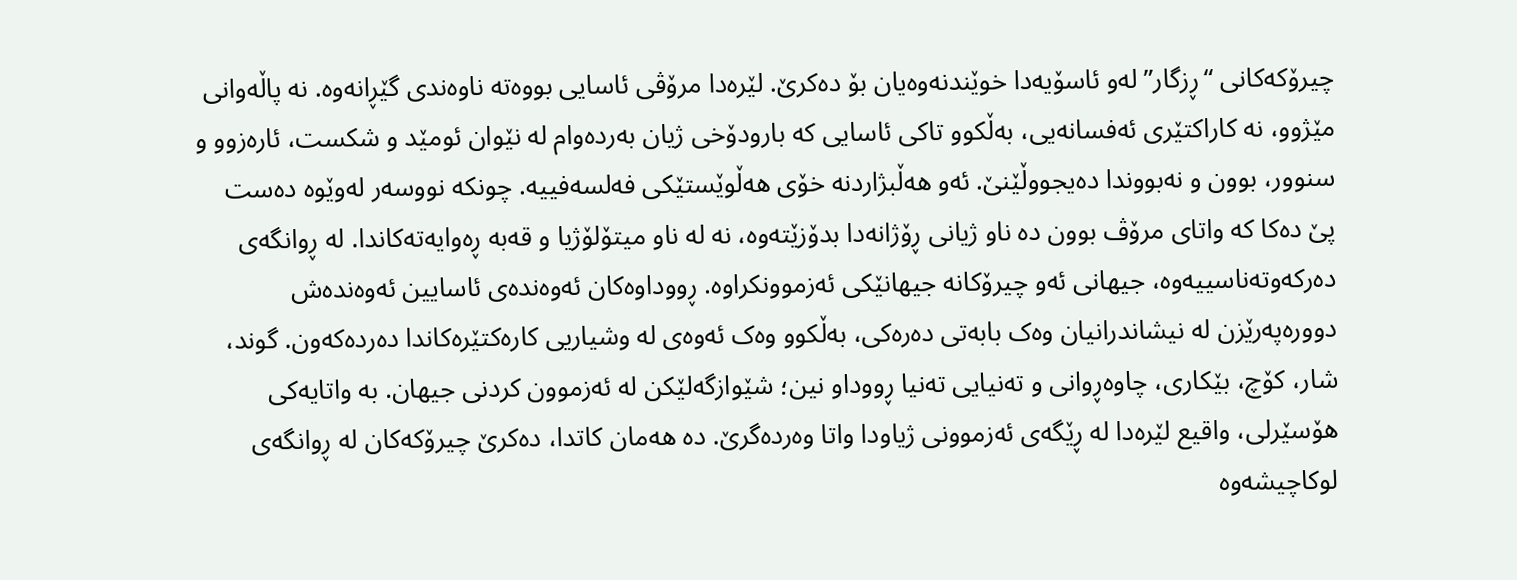چیرۆکەکانی “ڕزگار” لەو ئاسۆیەدا خوێندنەوەیان بۆ دەکرێ. لێرەدا مرۆڤی ئاسایی بووەتە ناوەندی گێڕانەوە. نە پاڵەوانی مێژوو، نە کاراکتێری ئەفسانەیی، بەڵکوو تاکی ئاسایی کە بارودۆخی ژیان بەردەوام لە نێوان ئومێد و شکست، ئارەزوو و سنوور، بوون و نەبووندا دەیجووڵێنێ. ئەو هەڵبژاردنە خۆی هەڵوێستێکی فەلسەفییە. چونکە نووسەر لەوێوە دەست پێ دەکا کە واتای مرۆڤ بوون دە ناو ژیانی ڕۆژانەدا بدۆزێتەوە، نە لە ناو میتۆلۆژیا و قەبە ڕەوایەتەکاندا. لە ڕوانگەی دەرکەوتەناسییەوە، جیهانی ئەو چیرۆکانە جیهانێکی ئەزموونکراوە. ڕووداوەکان ئەوەندەی ئاسایین ئەوەندەش دوورەپەرێزن لە نیشاندرانیان وەک بابەتی دەرەکی، بەڵکوو وەک ئەوەی لە وشیاریی کارەکتێرەکاندا دەردەکەون. گوند، شار، کۆچ، بێکاری، چاوەڕوانی و تەنیایی تەنیا ڕووداو نین؛ شێوازگەلێکن لە ئەزموون کردنی جیهان. بە واتایەکی هۆسێرلی، واقیع لێرەدا لە ڕێگەی ئەزموونی ژیاودا واتا وەردەگرێ. دە هەمان کاتدا، دەکرێ چیرۆکەکان لە ڕوانگەی لوکاچیشەوە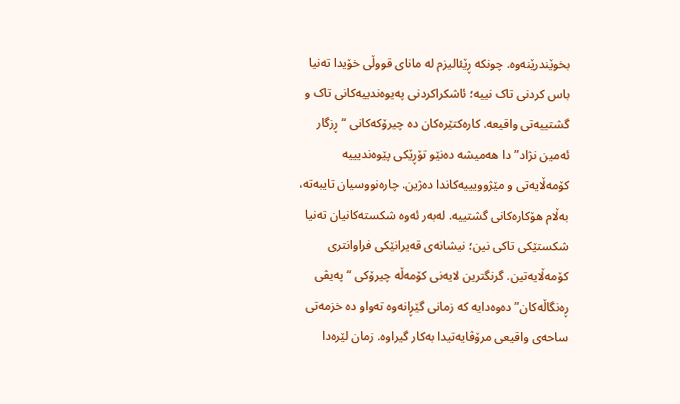بخوێندرێنەوە. چونکە ڕێئالیزم لە مانای قووڵی خۆیدا تەنیا باس کردنی تاک نییە؛ ئاشکراکردنی پەیوەندییەکانی تاک و گشتییەتی واقیعە. کارەکتێرەکان دە چیرۆکەکانی “ڕزگار ئەمین نژاد”دا هەمیشە دەنێو تۆڕێکی پێوەندیییە کۆمەڵایەتی و مێژوویییەکاندا دەژین. چارەنووسیان تایبەتە، بەڵام هۆکارەکانی گشتییە. لەبەر ئەوە شکستەکانیان تەنیا شکستێکی تاکی نین؛ نیشانەی قەیرانێکی فراوانتری کۆمەڵایەتین. گرنگترین لایەنی کۆمەڵە چیرۆکی “پەیڤی ڕەنگاڵەکان” دەوەدایە کە زمانی گێڕانەوە تەواو دە خزمەتی ساحەی واقیعی مرۆڤایەتیدا بەکار گیراوە. زمان لێرەدا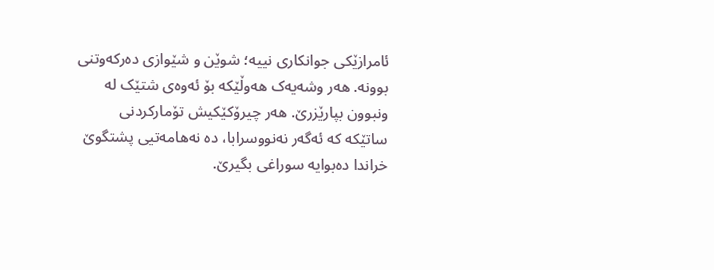ئامرازێکی جوانکاری نییە؛ شوێن و شێوازی دەرکەوتنی بوونە. هەر وشەیەک هەوڵێکە بۆ ئەوەی شتێک لە ونبوون بپارێزرێ. هەر چیرۆکێکیش تۆمارکردنی ساتێکە کە ئەگەر نەنووسرابا، دە نەهامەتیی پشتگوێ خراندا دەبوایە سوراغی بگیرێ.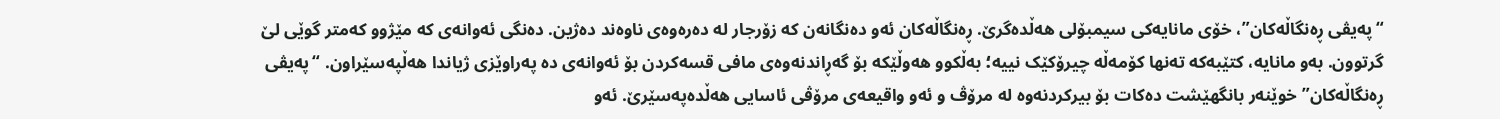“پەیڤی ڕەنگاڵەکان”، خۆی مانایەکی سیمبۆلی هەڵدەگرێ. ڕەنگاڵەکان ئەو دەنگانەن کە زۆرجار لە دەرەوەی ناوەند دەژین. دەنگی ئەوانەی کە مێژوو کەمتر گوێی لێ گرتوون. بەو مانایە، کتێبەکە تەنها کۆمەڵە چیرۆکێک نییە؛ بەڵکوو هەوڵێکە بۆ گەڕاندنەوەی مافی قسەکردن بۆ ئەوانەی دە پەراوێزی ژیاندا هەڵپەسێراون. “پەیڤی ڕەنگاڵەکان” خوێنەر بانگهێشت دەکات بۆ بیرکردنەوە لە مرۆڤ و ئەو واقیعەی مرۆڤی ئاسایی هەڵدەپەسێرێ. ئەو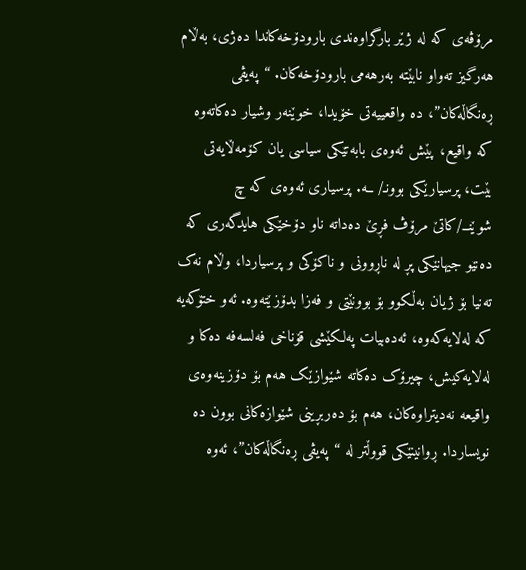مرۆڤەی کە لە ژێر بارگراوەندی بارودۆخەکاندا دەژی، بەڵام هەرگیز تەواو نابێتە بەرهەمی بارودۆخەکان. “پەیڤی ڕەنگاڵەکان”، دە واقعییەتی خۆیدا، خوێنەر وشیار دەکاتەوە کە واقیع، پێش ئەوەی بابەتێکی سیاسی یان کۆمەڵایەتی بێت، پرسیارێکی بوونـ/ ــە. پرسیاری ئەوەی کە چ شوێنــ/کاتێ مرۆڤ فڕێ دەداتە ناو دۆخێکی هایدگەری کە دەنێو جیهانێکی پڕ لە ناڕوونی و ناکۆکی و پرسیاردا، وڵام نەک تەنیا بۆ ژیان بەڵکوو بۆ بوونێتی و فەزا بدۆزێتەوە. ئەو ختۆکەیە کە لەلایەکەوە، ئەدەبیات پەلکێشی قۆناخی فەلسەفە دەکا و لەلایەکیش، چیرۆک دەکاتە شێوازێک هەم بۆ دۆزینەوەی واقیعە نەدیتراوەکان، هەم بۆ دەربڕینی شێوازەکانی بوون دە نویساردا. ڕوانینێکی قووڵتر لە “پەیڤی ڕەنگاڵەکان”، ئەوە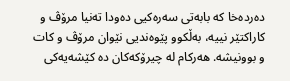دەردەخا کە بابەتی سەرەکیی دەودا تەنیا مرۆڤ و کاراکتێر نییە، بەڵکوو پێوەندیی نێوان مرۆڤ و کات و بوونیشە. هەرکام لە چیرۆکەکان دە کێشەیەکی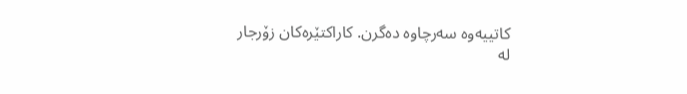کاتییەوە سەرچاوە دەگرن. کاراکتێرەکان زۆرجار لە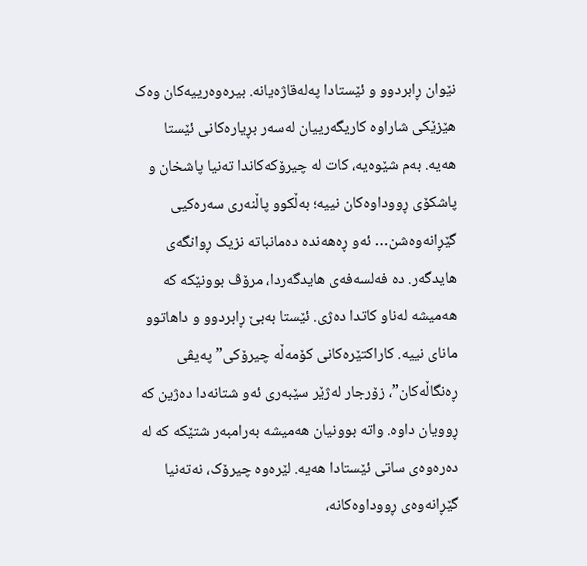نێوان ڕابردوو و ئێستادا پەلەقاژەیانە. بیرەوەرییەکان وەک هێزێکی شاراوە کاریگەرییان لەسەر بڕیارەکانی ئێستا هەیە. بەم شێوەیە، کات لە چیرۆکەکاندا تەنیا پاشخان و پاشکۆی ڕووداوەکان نییە؛ بەڵکوو پاڵنەری سەرەکیی گێڕانەوەشن… ئەو ڕەهەندە دەمانباتە نزیک ڕوانگەی هایدگەر. دە فەلسەفەی هایدگەردا، مرۆڤ بوونێکە کە هەمیشە لەناو کاتدا دەژی. ئێستا بەبێ ڕابردوو و داهاتوو مانای نییە. کاراکتێرەکانی کۆمەڵە چیرۆکی” پەیڤی ڕەنگاڵەکان”، زۆرجار لەژێر سێبەری ئەو شتانەدا دەژین کە ڕوویان داوە. واتە بوونیان هەمیشە بەرامبەر شتێکە کە لە دەرەوەی ساتی ئێستادا هەیە. لێرەوە چیرۆک، نەتەنیا گێڕانەوەی ڕووداوەکانە،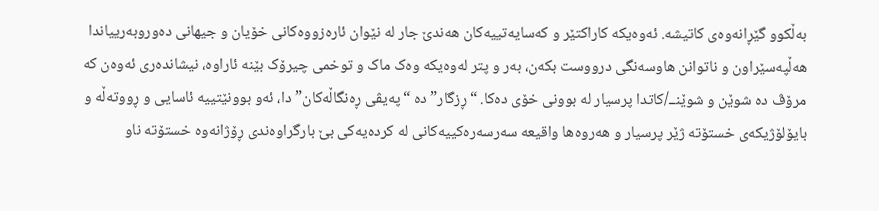بەڵکوو گێڕانەوەی کاتیشە. ئەوەیکە کاراکتێر و کەسایەتییەکان هەندێ جار لە نێوان ئارەزووەکانی خۆیان و جیهانی دەوروبەرییاندا هەڵپەسێراون و ناتوانن هاوسەنگی درووست بکەن، بەر و پتر لەوەیکە وەک ماک و توخمی چیرۆک بێنە ئاراوە، نیشاندەری ئەوەن کە مرۆڤ دە شوێن و شوێنــ/کاتدا پرسیار لە بوونی خۆی دەکا. “ڕزگار” دە “پەیڤی ڕەنگاڵەکان”دا، ئەو بوونێتییە ئاسایی و ڕووتەڵە و بایۆلۆژیکەی خستۆتە ژێر پرسیار و هەروەها واقیعە سەرسەرەکییەکانی لە کردەیەکی بێ بارگراوەندی ڕۆژانەوە خستۆتە ناو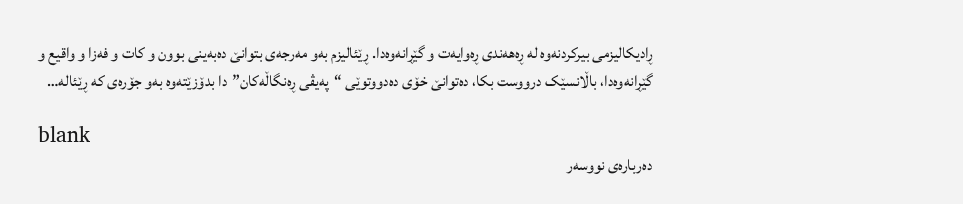ڕادیکالیزمی بیرکردنەوە لە ڕەهەندی ڕەوایەت و گێڕانەوەدا. ڕێئالیزم بەو مەرجەی بتوانێ دەبەینی بوون و کات و فەزا و واقیع و گێڕانەوەدا، باڵانسێک درووست بکا، دەتوانێ خۆی دەدووتوێی “پەیڤی ڕەنگاڵەکان”دا بدۆزێتەوە بەو جۆرەی کە ڕێئالە…

blank
دەربارەی نووسەر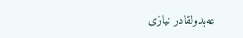عەبدولقادر نیازی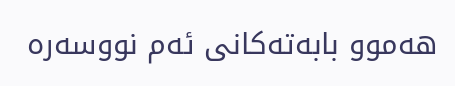هەموو بابەتەکانی ئەم نووسەرە